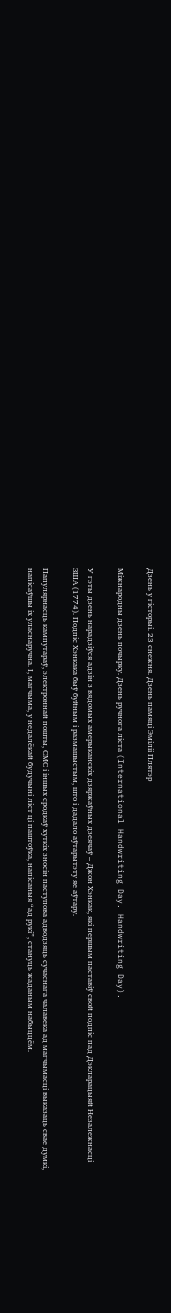Дзень у гісторыі. 23 снежня. Дзень памяці Эміліі Плятэр

Міжнародны дзень почырку. Дзень ручнога ліста (International Handwriting Day. Handwriting Day).

У гэты дзень нарадзіўся адзін з вядомых амерыканскіх дзяржаўных дзеячаў – Джон Хэнкак, які першым паставіў свой подпіс пад Дэкларацыяй Незалежнасці ЗША (1774). Подпіс Хэнкака быў буйным і размашыстым, што і дадало аўтарытэту яе аўтару.

Папулярнасць кампутараў, электроннай пошты, СМС і іншых сродкаў хуткіх зносін паступова адводзяць сучаснага чалавека ад магчымасці выказаць свае думкі, напісаўшы іх уласнаручна. І, магчыма, у недалёкай будучыні ліст ці паштоўка, напісаныя “ад рукі”, стануць жаданым набыццём.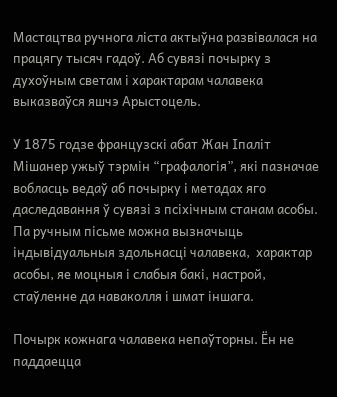Мастацтва ручнога ліста актыўна развівалася на працягу тысяч гадоў. Аб сувязі почырку з духоўным светам і характарам чалавека выказваўся яшчэ Арыстоцель.

У 1875 годзе французскі абат Жан Іпаліт Мішанер ужыў тэрмін “графалогія”, які пазначае вобласць ведаў аб почырку і метадах яго даследавання ў сувязі з псіхічным станам асобы. Па ручным пісьме можна вызначыць індывідуальныя здольнасці чалавека,  характар асобы, яе моцныя і слабыя бакі, настрой, стаўленне да наваколля і шмат іншага.

Почырк кожнага чалавека непаўторны. Ён не паддаецца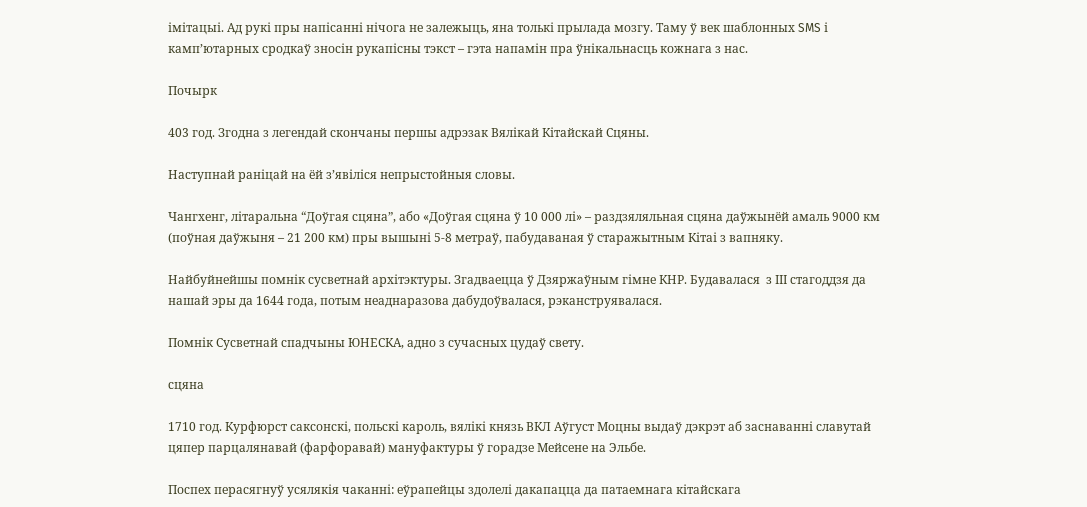імітацыі. Ад рукі пры напісанні нічога не залежыць, яна толькі прылада мозгу. Таму ў век шаблонных SMS і камп’ютарных сродкаў зносін рукапісны тэкст – гэта напамін пра ўнікальнасць кожнага з нас.

Почырк

403 год. Згодна з легендай скончаны першы адрэзак Вялікай Кітайскай Сцяны.

Наступнай раніцай на ёй з’явіліся непрыстойныя словы.

Чангхенг, літаральна “Доўгая сцяна”, або «Доўгая сцяна ў 10 000 лі» – раздзяляльная сцяна даўжынёй амаль 9000 км (поўная даўжыня – 21 200 км) пры вышыні 5-8 метраў, пабудаваная ў старажытным Кітаі з вапняку.

Найбуйнейшы помнік сусветнай архітэктуры. Згадваецца ў Дзяржаўным гімне КНР. Будавалася  з ІІІ стагоддзя да нашай эры да 1644 года, потым неаднаразова дабудоўвалася, рэканструявалася.

Помнік Сусветнай спадчыны ЮНЕСКА, адно з сучасных цудаў свету.

сцяна

1710 год. Курфюрст саксонскі, польскі кароль, вялікі князь ВКЛ Аўгуст Моцны выдаў дэкрэт аб заснаванні славутай цяпер парцалянавай (фарфоравай) мануфактуры ў горадзе Мейсене на Эльбе.

Поспех перасягнуў усялякія чаканні: еўрапейцы здолелі дакапацца да патаемнага кітайскага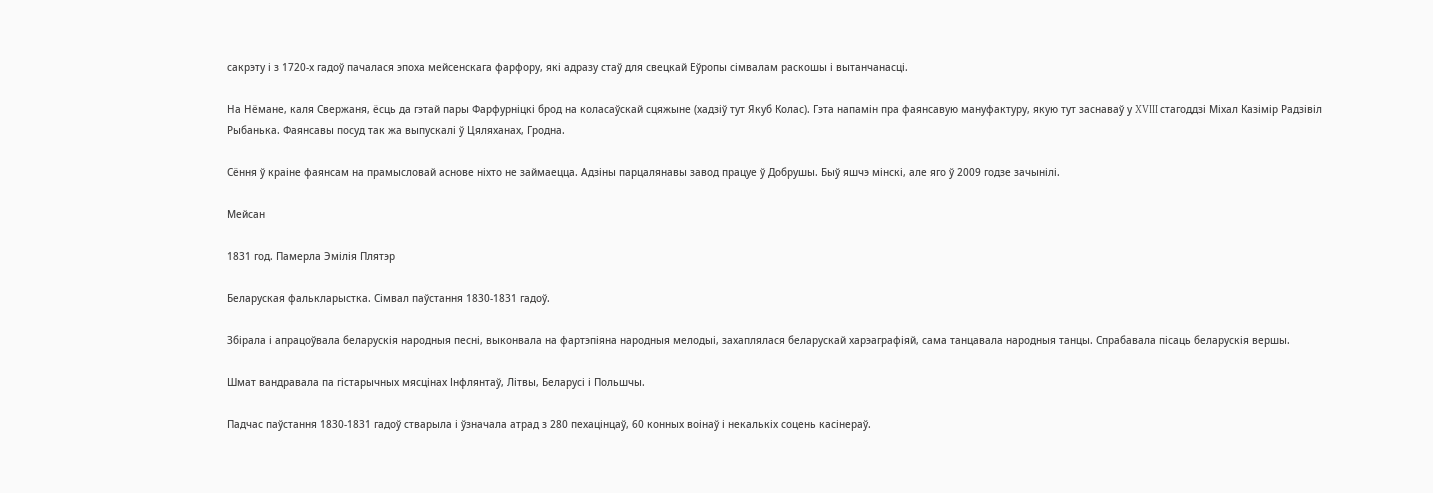сакрэту і з 1720-х гадоў пачалася эпоха мейсенскага фарфору, які адразу стаў для свецкай Еўропы сімвалам раскошы і вытанчанасці.

На Нёмане, каля Свержаня, ёсць да гэтай пары Фарфурніцкі брод на коласаўскай сцяжыне (хадзіў тут Якуб Колас). Гэта напамін пра фаянсавую мануфактуру, якую тут заснаваў у XVIII стагоддзі Міхал Казімір Радзівіл Рыбанька. Фаянсавы посуд так жа выпускалі ў Цяляханах, Гродна.

Сёння ў краіне фаянсам на прамысловай аснове ніхто не займаецца. Адзіны парцалянавы завод працуе ў Добрушы. Быў яшчэ мінскі, але яго ў 2009 годзе зачынілі.

Мейсан

1831 год. Памерла Эмілія Плятэр

Беларуская фалькларыстка. Сімвал паўстання 1830-1831 гадоў.

Збірала і апрацоўвала беларускія народныя песні, выконвала на фартэпіяна народныя мелодыі, захаплялася беларускай харэаграфіяй, сама танцавала народныя танцы. Спрабавала пісаць беларускія вершы.

Шмат вандравала па гістарычных мясцінах Інфлянтаў, Літвы, Беларусі і Польшчы.

Падчас паўстання 1830-1831 гадоў стварыла і ўзначала атрад з 280 пехацінцаў, 60 конных воінаў і некалькіх соцень касінераў.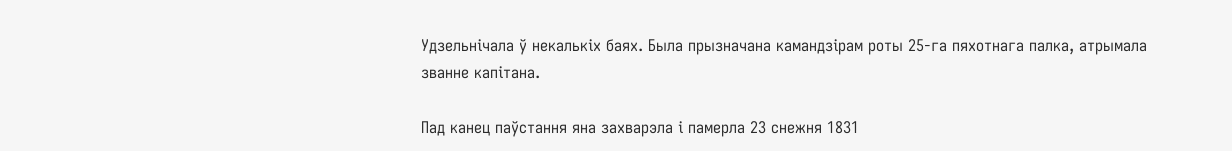Удзельнічала ў некалькіх баях. Была прызначана камандзірам роты 25-га пяхотнага палка, атрымала званне капітана.

Пад канец паўстання яна захварэла і памерла 23 снежня 1831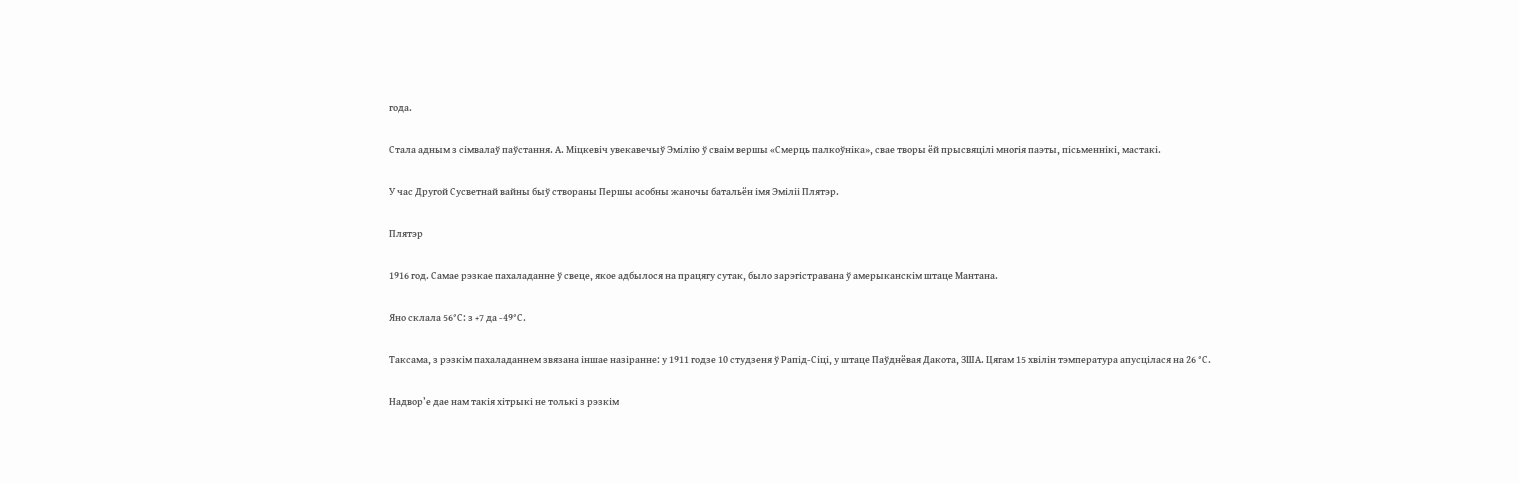года.

Стала адным з сімвалаў паўстання. А. Міцкевіч увекавечыў Эмілію ў сваім вершы «Смерць палкоўніка», свае творы ёй прысвяцілі многія паэты, пісьменнікі, мастакі.

У час Другой Сусветнай вайны быў створаны Першы асобны жаночы батальён імя Эміліі Плятэр.

Плятэр

1916 год. Самае рэзкае пахаладанне ў свеце, якое адбылося на працягу сутак, было зарэгістравана ў амерыканскім штаце Мантана.

Яно склала 56°С: з +7 да -49°С.

Таксама, з рэзкім пахаладаннем звязана іншае назіранне: у 1911 годзе 10 студзеня ў Рапід-Сіці, у штаце Паўднёвая Дакота, ЗША. Цягам 15 хвілін тэмпература апусцілася на 26 °С.

Надвор’е дае нам такія хітрыкі не толькі з рэзкім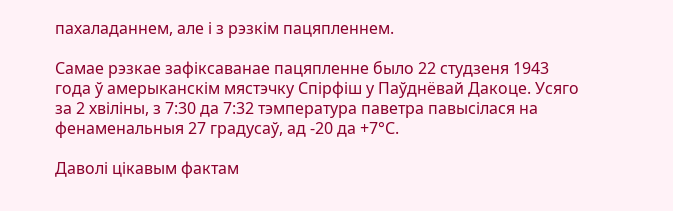пахаладаннем, але і з рэзкім пацяпленнем.

Самае рэзкае зафіксаванае пацяпленне было 22 студзеня 1943 года ў амерыканскім мястэчку Спірфіш у Паўднёвай Дакоце. Усяго за 2 хвіліны, з 7:30 да 7:32 тэмпература паветра павысілася на фенаменальныя 27 градусаў, ад -20 да +7°С.

Даволі цікавым фактам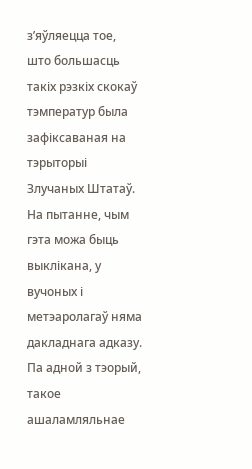з’яўляецца тое, што большасць такіх рэзкіх скокаў тэмператур была зафіксаваная на тэрыторыі Злучаных Штатаў. На пытанне, чым гэта можа быць выклікана, у вучоных і метэаролагаў няма дакладнага адказу. Па адной з тэорый, такое ашаламляльнае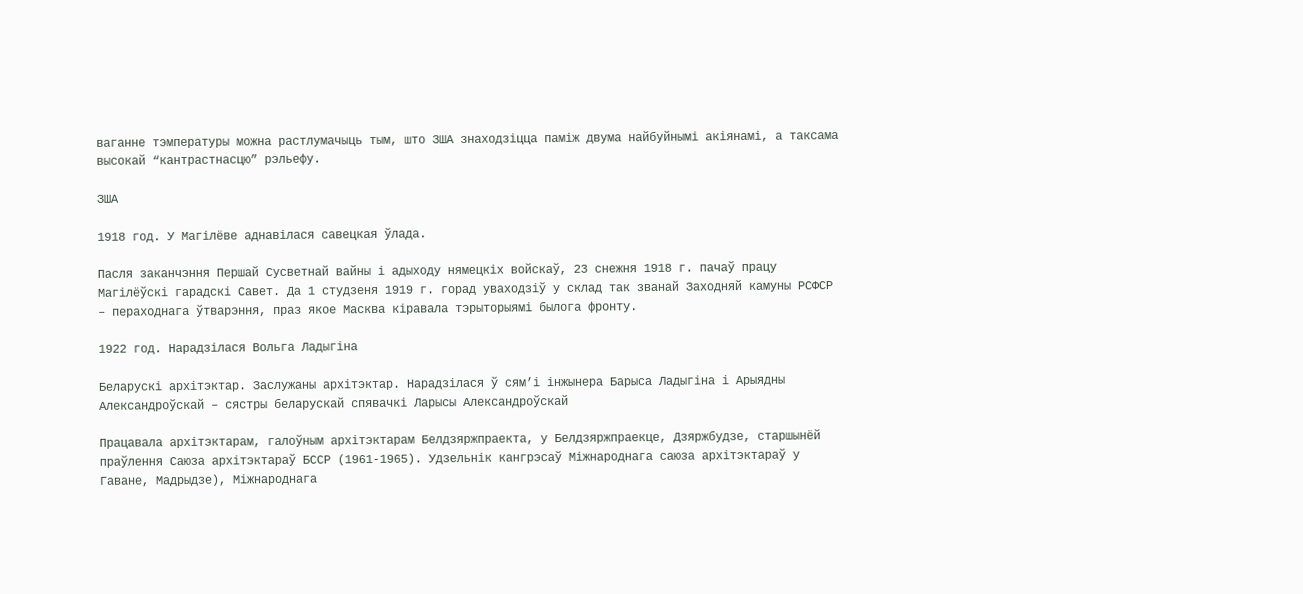ваганне тэмпературы можна растлумачыць тым, што ЗША знаходзіцца паміж двума найбуйнымі акіянамі, а таксама высокай “кантрастнасцю” рэльефу.

ЗША

1918 год. У Магілёве аднавілася савецкая ўлада.

Пасля заканчэння Першай Сусветнай вайны і адыходу нямецкіх войскаў, 23 снежня 1918 г. пачаў працу Магілёўскі гарадскі Савет. Да 1 студзеня 1919 г. горад уваходзіў у склад так званай Заходняй камуны РСФСР – пераходнага ўтварэння, праз якое Масква кіравала тэрыторыямі былога фронту.

1922 год. Нарадзілася Вольга Ладыгіна

Беларускі архітэктар. Заслужаны архітэктар. Нарадзілася ў сям’і інжынера Барыса Ладыгіна і Арыядны  Александроўскай – сястры беларускай спявачкі Ларысы Александроўскай

Працавала архітэктарам, галоўным архітэктарам Белдзяржпраекта, у Белдзяржпраекце, Дзяржбудзе, старшынёй праўлення Саюза архітэктараў БССР (1961-1965). Удзельнік кангрэсаў Міжнароднага саюза архітэктараў у Гаване, Мадрыдзе), Міжнароднага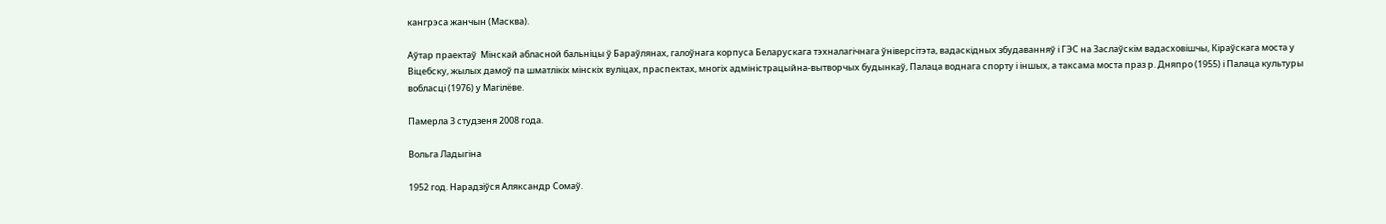кангрэса жанчын (Масква).

Аўтар праектаў  Мінскай абласной бальніцы ў Бараўлянах, галоўнага корпуса Беларускага тэхналагічнага ўніверсітэта, вадаскідных збудаванняў і ГЭС на Заслаўскім вадасховішчы, Кіраўскага моста у Віцебску, жылых дамоў па шматлікіх мінскіх вуліцах, праспектах, многіх адміністрацыйна-вытворчых будынкаў, Палаца воднага спорту і іншых, а таксама моста праз р. Дняпро (1955) і Палаца культуры вобласці (1976) у Магілёве.

Памерла 3 студзеня 2008 года.

Вольга Ладыгіна

1952 год. Нарадзіўся Аляксандр Сомаў.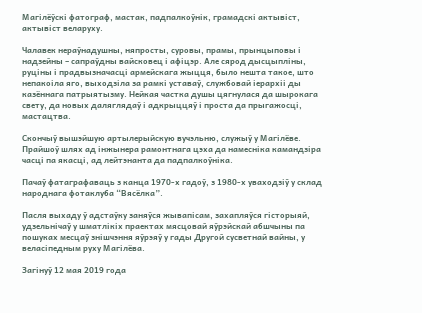Магілёўскі фатограф, мастак, падпалкоўнік, грамадскі актывіст, актывіст веларуху.

Чалавек нераўнадушны, няпросты, суровы, прамы, прынцыповы і надзейны – сапраўдны вайсковец і афіцэр. Але сярод дысцыпліны, руціны і прадвызначасці армейскага жыцця, было нешта такое, што непакоіла яго, выходзіла за рамкі уставаў, службовай іерархіі ды казённага патрыятызму. Нейкая частка душы цягнулася да шырокага свету, да новых даляглядаў і адкрыццяў і проста да прыгажосці, мастацтва.

Скончыў вышэйшую артылерыйскую вучэльню, служыў у Магілёве. Прайшоў шлях ад інжынера рамонтнага цэха да намесніка камандзіра часці па якасці, ад лейтэнанта да падпалкоўніка.

Пачаў фатаграфаваць з канца 1970-х гадоў, з 1980-х уваходзіў у склад народнага фотаклуба “Вясёлка”.

Пасля выхаду ў адстаўку заняўся жывапісам, захапляўся гісторыяй, удзельнічаў у шматлікіх праектах мясцовай яўрэйскай абшчыны па пошуках месцаў знішчэння яўрэяў у гады Другой сусветнай вайны, у веласіпедным руху Магілёва.

Загінуў 12 мая 2019 года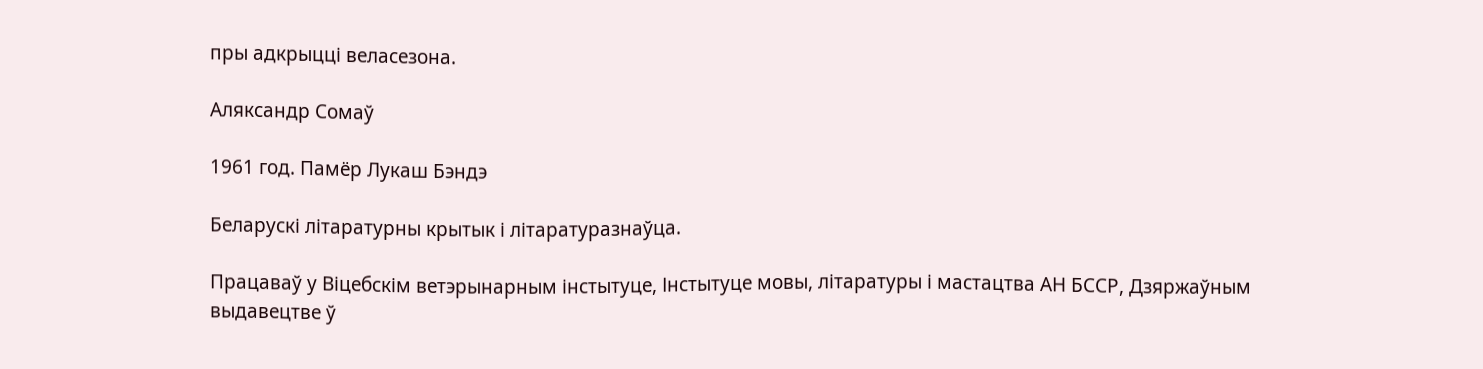пры адкрыцці веласезона.

Аляксандр Сомаў

1961 год. Памёр Лукаш Бэндэ

Беларускі літаратурны крытык і літаратуразнаўца.

Працаваў у Віцебскім ветэрынарным інстытуце, Інстытуце мовы, літаратуры і мастацтва АН БССР, Дзяржаўным выдавецтве ў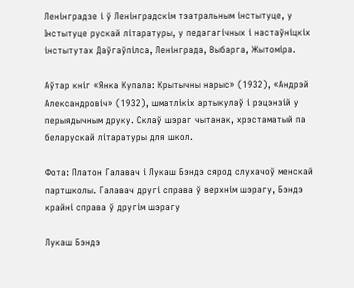Ленінградзе і ў Ленінградскім тэатральным інстытуце, у Інстытуце рускай літаратуры, у педагагічных і настаўніцкіх інстытутах Даўгаўпілса, Ленінграда, Выбарга, Жытоміра.

Аўтар кніг «Янка Купала: Крытычны нарыс» (1932), «Андрэй Александровіч» (1932), шматлікіх артыкулаў і рэцэнзій у перыядычным друку. Склаў шэраг чытанак, хрэстаматый па беларускай літаратуры для школ.

Фота: Платон Галавач і Лукаш Бэндэ сярод слухачоў менскай партшколы. Галавач другі справа ў верхнім шэрагу, Бэндэ крайні справа ў другім шэрагу

Лукаш Бэндэ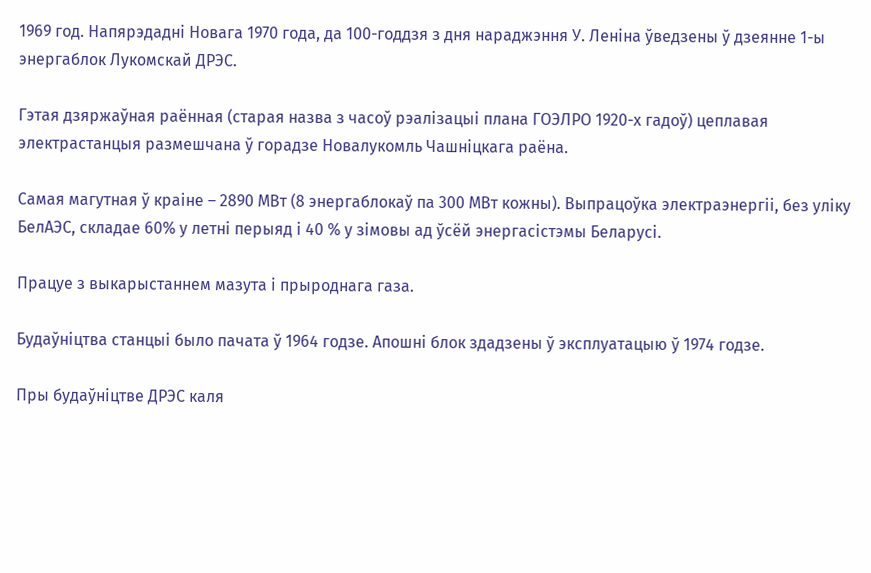1969 год. Напярэдадні Новага 1970 года, да 100-годдзя з дня нараджэння У. Леніна ўведзены ў дзеянне 1-ы энергаблок Лукомскай ДРЭС.

Гэтая дзяржаўная раённая (старая назва з часоў рэалізацыі плана ГОЭЛРО 1920-х гадоў) цеплавая электрастанцыя размешчана ў горадзе Новалукомль Чашніцкага раёна.

Самая магутная ў краіне – 2890 МВт (8 энергаблокаў па 300 МВт кожны). Выпрацоўка электраэнергіі, без уліку БелАЭС, складае 60% у летні перыяд і 40 % у зімовы ад ўсёй энергасістэмы Беларусі.

Працуе з выкарыстаннем мазута і прыроднага газа.

Будаўніцтва станцыі было пачата ў 1964 годзе. Апошні блок здадзены ў эксплуатацыю ў 1974 годзе.

Пры будаўніцтве ДРЭС каля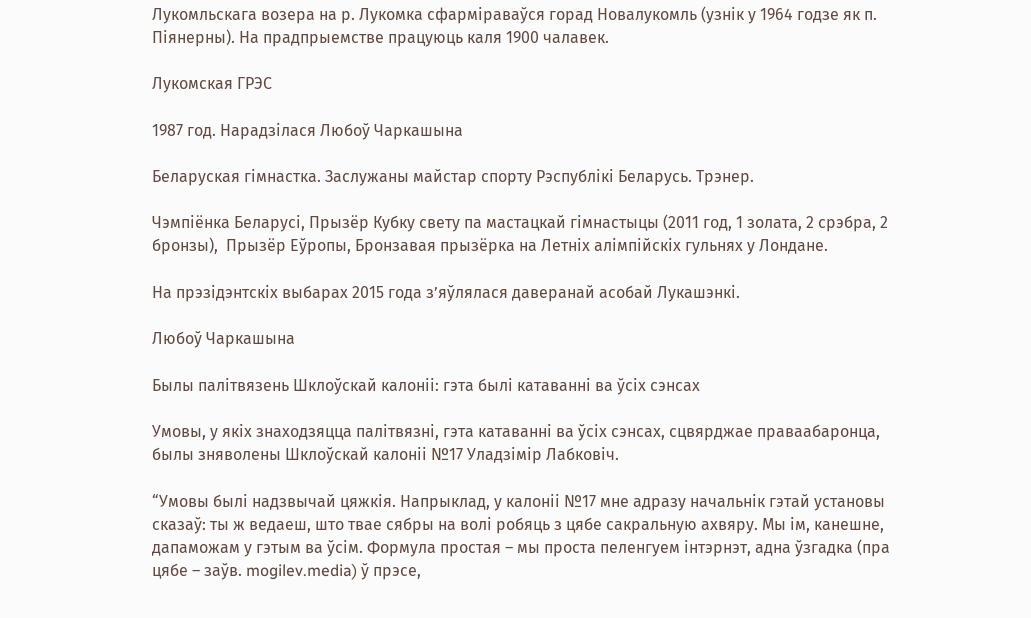Лукомльскага возера на р. Лукомка сфарміраваўся горад Новалукомль (узнік у 1964 годзе як п. Піянерны). На прадпрыемстве працуюць каля 1900 чалавек.

Лукомская ГРЭС

1987 год. Нарадзілася Любоў Чаркашына

Беларуская гімнастка. Заслужаны майстар спорту Рэспублікі Беларусь. Трэнер.

Чэмпіёнка Беларусі, Прызёр Кубку свету па мастацкай гімнастыцы (2011 год, 1 золата, 2 срэбра, 2 бронзы),  Прызёр Еўропы, Бронзавая прызёрка на Летніх алімпійскіх гульнях у Лондане.

На прэзідэнтскіх выбарах 2015 года з’яўлялася даверанай асобай Лукашэнкі.

Любоў Чаркашына

Былы палітвязень Шклоўскай калоніі: гэта былі катаванні ва ўсіх сэнсах

Умовы, у якіх знаходзяцца палітвязні, гэта катаванні ва ўсіх сэнсах, сцвярджае праваабаронца, былы зняволены Шклоўскай калоніі №17 Уладзімір Лабковіч.

“Умовы былі надзвычай цяжкія. Напрыклад, у калоніі №17 мне адразу начальнік гэтай установы сказаў: ты ж ведаеш, што твае сябры на волі робяць з цябе сакральную ахвяру. Мы ім, канешне, дапаможам у гэтым ва ўсім. Формула простая – мы проста пеленгуем інтэрнэт, адна ўзгадка (пра цябе – заўв. mogilev.media) ў прэсе,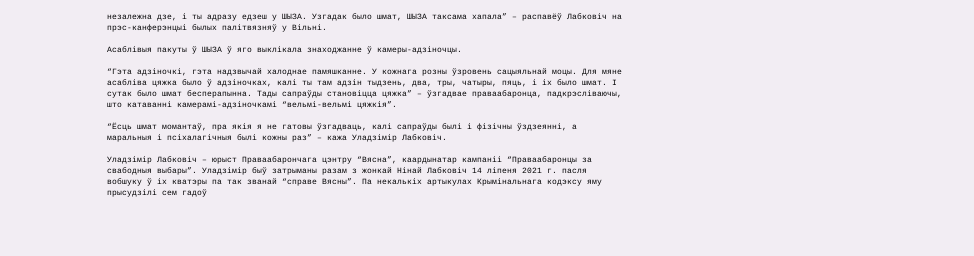незалежна дзе, і ты адразу едзеш у ШЫЗА. Узгадак было шмат, ШЫЗА таксама хапала” – распавёў Лабковіч на прэс-канферэнцыі былых палітвязняў у Вільні.

Асаблівыя пакуты ў ШЫЗА ў яго выклікала знаходжанне ў камеры-адзіночцы.

“Гэта адзіночкі, гэта надзвычай халоднае памяшканне. У кожнага розны ўзровень сацыяльнай моцы. Для мяне асабліва цяжка было ў адзіночках, калі ты там адзін тыдзень, два, тры, чатыры, пяць, і іх было шмат. І сутак было шмат бесперапынна. Тады сапраўды становіцца цяжка” – ўзгадвае праваабаронца, падкрэсліваючы, што катаванні камерамі-адзіночкамі “вельмі-вельмі цяжкія”.

“Ёсць шмат момантаў, пра якія я не гатовы ўзгадваць, калі сапраўды былі і фізічны ўздзеянні, а маральныя і псіхалагічныя былі кожны раз” – кажа Уладзімір Лабковіч.

Уладзімір Лабковіч – юрыст Праваабарончага цэнтру “Вясна”, каардынатар кампаніі “Праваабаронцы за свабодныя выбары”. Уладзімір быў затрыманы разам з жонкай Нінай Лабковіч 14 ліпеня 2021 г. пасля вобшуку ў іх кватэры па так званай “справе Вясны”. Па некалькіх артыкулах Крымінальнага кодэксу яму прысудзілі сем гадоў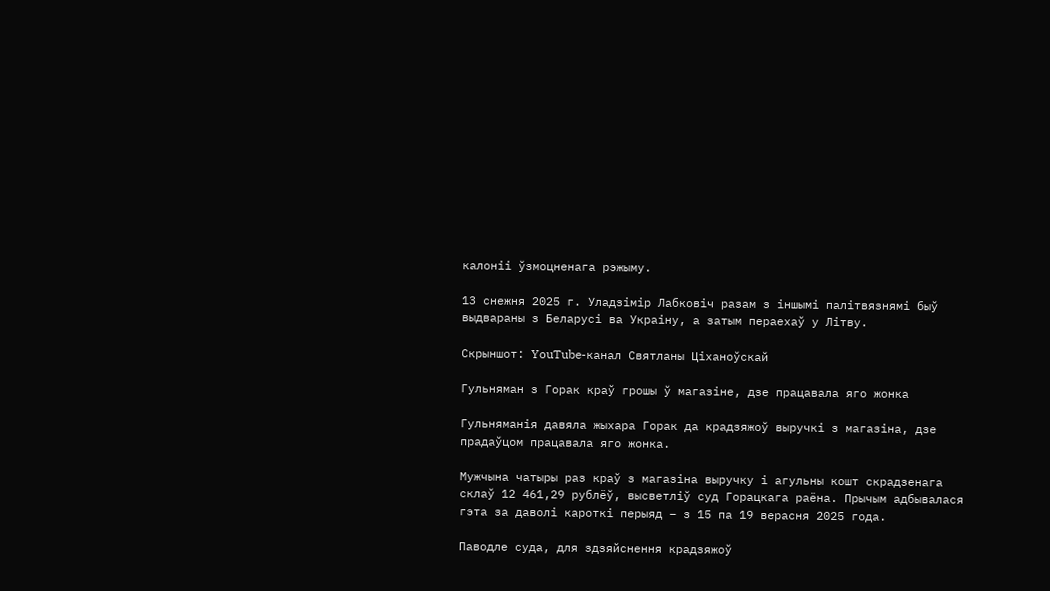калоніі ўзмоцненага рэжыму.

13 снежня 2025 г. Уладзімір Лабковіч разам з іншымі палітвязнямі быў выдвараны з Беларусі ва Украіну, а затым пераехаў у Літву.

Скрыншот: YouTube-канал Святланы Ціханоўскай

Гульняман з Горак краў грошы ў магазіне, дзе працавала яго жонка

Гульняманія давяла жыхара Горак да крадзяжоў выручкі з магазіна, дзе прадаўцом працавала яго жонка.

Мужчына чатыры раз краў з магазіна выручку і агульны кошт скрадзенага склаў 12 461,29 рублёў, высветліў суд Горацкага раёна. Прычым адбывалася гэта за даволі кароткі перыяд – з 15 па 19 верасня 2025 года.

Паводле суда, для здзяйснення крадзяжоў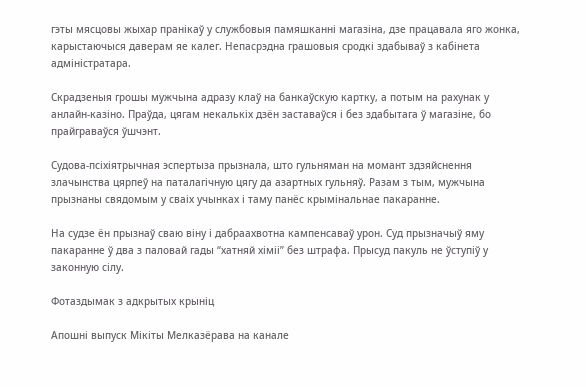гэты мясцовы жыхар пранікаў у службовыя памяшканні магазіна, дзе працавала яго жонка, карыстаючыся даверам яе калег. Непасрэдна грашовыя сродкі здабываў з кабінета адміністратара.

Скрадзеныя грошы мужчына адразу клаў на банкаўскую картку, а потым на рахунак у анлайн-казіно. Праўда, цягам некалькіх дзён заставаўся і без здабытага ў магазіне, бо прайграваўся ўшчэнт.

Судова-псіхіятрычная эспертыза прызнала, што гульняман на момант здзяйснення злачынства цярпеў на паталагічную цягу да азартных гульняў. Разам з тым, мужчына прызнаны свядомым у сваіх учынках і таму панёс крымінальнае пакаранне.

На судзе ён прызнаў сваю віну і дабраахвотна кампенсаваў урон. Суд прызначыў яму пакаранне ў два з паловай гады “хатняй хіміі” без штрафа. Прысуд пакуль не ўступіў у законную сілу.

Фотаздымак з адкрытых крыніц

Апошні выпуск Мікіты Мелказёрава на канале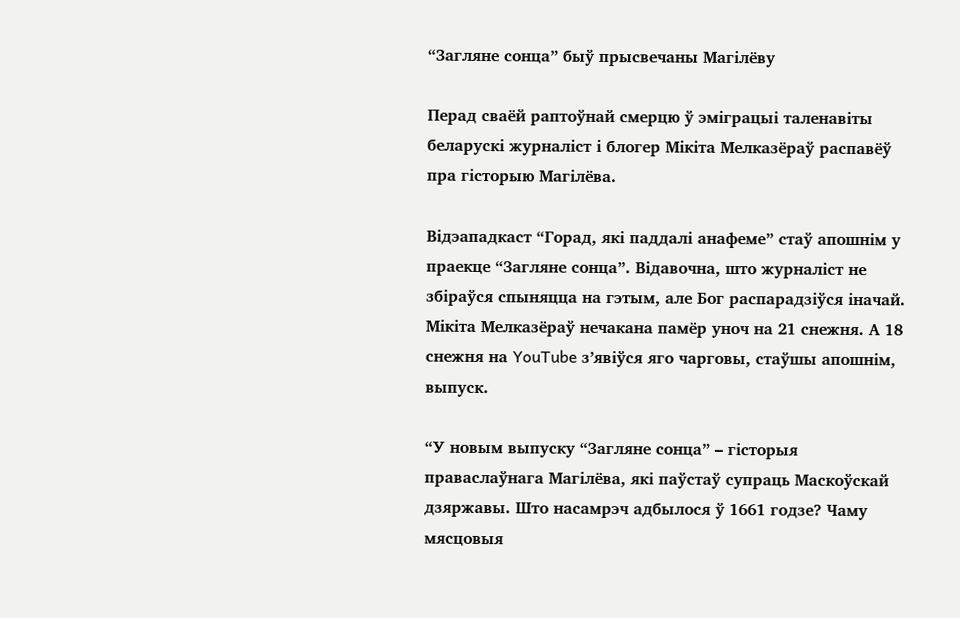“Загляне сонца” быў прысвечаны Магілёву

Перад сваёй раптоўнай смерцю ў эміграцыі таленавіты беларускі журналіст і блогер Мікіта Мелказёраў распавёў пра гісторыю Магілёва.

Відэападкаст “Горад, які паддалі анафеме” стаў апошнім у праекце “Загляне сонца”. Відавочна, што журналіст не збіраўся спыняцца на гэтым, але Бог распарадзіўся іначай. Мікіта Мелказёраў нечакана памёр уноч на 21 снежня. А 18 снежня на YouTube з’явіўся яго чарговы, стаўшы апошнім, выпуск.

“У новым выпуску “Загляне сонца” – гісторыя праваслаўнага Магілёва, які паўстаў супраць Маскоўскай дзяржавы. Што насамрэч адбылося ў 1661 годзе? Чаму мясцовыя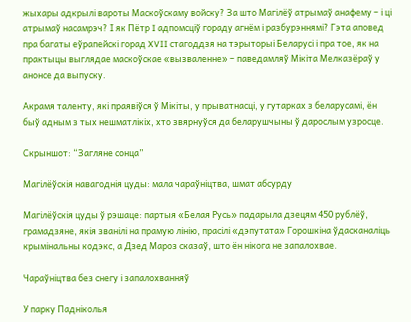жыхары адкрылі вароты Маскоўскаму войску? За што Магілёў атрымаў анафему – і ці атрымаў насамрэч? І як Пётр I адпомсціў гораду агнём і разбурэннямі? Гэта аповед пра багаты еўрапейскі горад XVII стагоддзя на тэрыторыі Беларусі і пра тое, як на практыцы выглядае маскоўскае «вызваленне» – паведамляў Мікіта Мелказёраў у анонсе да выпуску.

Акрамя таленту, які праявіўся ў Мікіты, у прыватнасці, у гутарках з беларусамі, ён быў адным з тых нешматлікіх, хто звярнуўся да беларушчыны ў дарослым узросце.

Скрыншот: “Загляне сонца”

Магілёўскія навагоднія цуды: мала чараўніцтва, шмат абсурду

Магілёўскія цуды ў рэшаце: партыя «Белая Русь» падарыла дзецям 450 рублёў, грамадзяне, якія званілі на прамую лінію, прасілі «дэпутата» Горошкіна ўдасканаліць крымінальны кодэкс, а Дзед Мароз сказаў, што ён нікога не запалохвае.

Чараўніцтва без снегу і запалохванняў

У парку Падніколья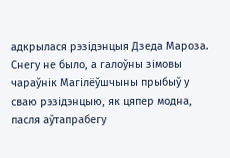адкрылася рэзідэнцыя Дзеда Мароза. Снегу не было, а галоўны зімовы чараўнік Магілёўшчыны прыбыў у сваю рэзідэнцыю, як цяпер модна, пасля аўтапрабегу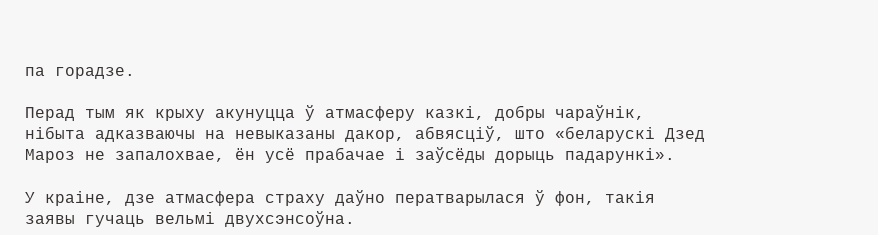па горадзе.

Перад тым як крыху акунуцца ў атмасферу казкі, добры чараўнік, нібыта адказваючы на невыказаны дакор, абвясціў, што «беларускі Дзед Мароз не запалохвае, ён усё прабачае і заўсёды дорыць падарункі».

У краіне, дзе атмасфера страху даўно ператварылася ў фон, такія заявы гучаць вельмі двухсэнсоўна.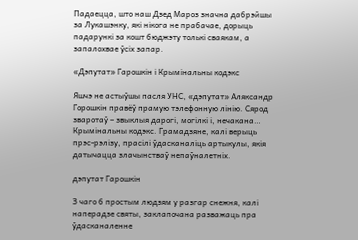Падаецца, што наш Дзед Мароз значна дабрэйшы за Лукашэнку, які нікога не прабачае, дорыць падарункі за кошт бюджэту толькі сваякам, а запалохвае ўсіх запар.

«Дэпутат» Гарошкін і Крымінальны кодэкс

Яшчэ не астыўшы пасля УНС, «дэпутат» Аляксандр Горошкін правёў прамую тэлефонную лінію. Сярод зваротаў – звыклыя дарогі, могілкі і, нечакана… Крымінальны кодэкс. Грамадзяне, калі верыць прэс-рэлізу, прасілі ўдасканаліць артыкулы, якія датычацца злачынстваў непаўналетніх.

дэпутат Гарошкін

З чаго б простым людзям у разгар снежня, калі наперадзе святы, заклапочана разважаць пра ўдасканаленне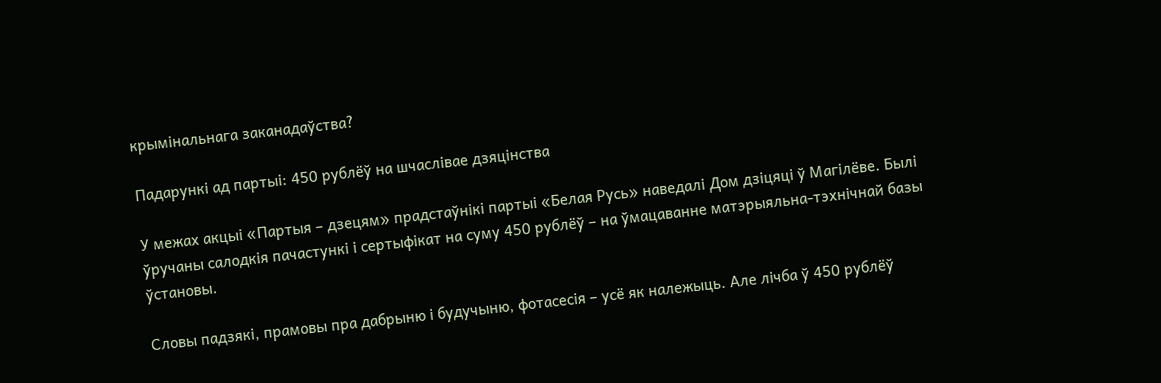крымінальнага заканадаўства?

Падарункі ад партыі: 450 рублёў на шчаслівае дзяцінства

У межах акцыі «Партыя – дзецям» прадстаўнікі партыі «Белая Русь» наведалі Дом дзіцяці ў Магілёве. Былі ўручаны салодкія пачастункі і сертыфікат на суму 450 рублёў – на ўмацаванне матэрыяльна-тэхнічнай базы ўстановы.

Словы падзякі, прамовы пра дабрыню і будучыню, фотасесія – усё як належыць. Але лічба ў 450 рублёў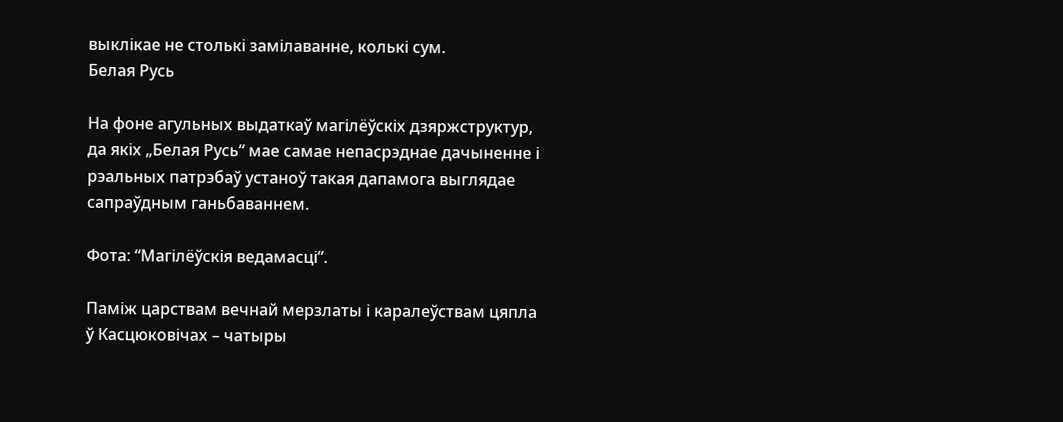выклікае не столькі замілаванне, колькі сум.
Белая Русь

На фоне агульных выдаткаў магілёўскіх дзяржструктур,  да якіх „Белая Русь“ мае самае непасрэднае дачыненне і рэальных патрэбаў устаноў такая дапамога выглядае сапраўдным ганьбаваннем.

Фота: “Магілёўскія ведамасці”.

Паміж царствам вечнай мерзлаты і каралеўствам цяпла ў Касцюковічах – чатыры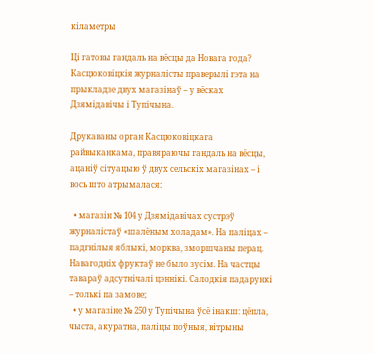кіламетры

Ці гатовы гандаль на вёсцы да Новага года? Касцюковіцкія журналісты праверылі гэта на прыкладзе двух магазінаў – у вёсках Дзямідавічы і Тупічына.

Друкаваны орган Касцюковіцкага райвыканкама, правяраючы гандаль на вёсцы, ацаніў сітуацыю ў двух сельскіх магазінах – і вось што атрымалася:

  • магазін № 104 у Дзямідавічах сустрэў журналістаў «шалёным холадам». На паліцах – падгнілыя яблыкі, морква, зморшчаны перац. Навагодніх фруктаў не было зусім. На частцы тавараў адсутнічалі цэннікі. Салодкія падарункі – толькі па замове;
  • у магазіне № 250 у Тупічына ўсё інакш: цёпла, чыста, акуратна, паліцы поўныя, вітрыны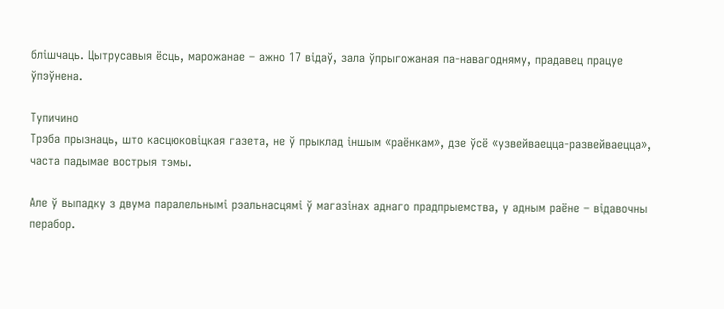блішчаць. Цытрусавыя ёсць, марожанае – ажно 17 відаў, зала ўпрыгожаная па-навагодняму, прадавец працуе ўпэўнена.

Тупичино
Трэба прызнаць, што касцюковіцкая газета, не ў прыклад іншым «раёнкам», дзе ўсё «узвейваецца-развейваецца», часта падымае вострыя тэмы.

Але ў выпадку з двума паралельнымі рэальнасцямі ў магазінах аднаго прадпрыемства, у адным раёне – відавочны перабор.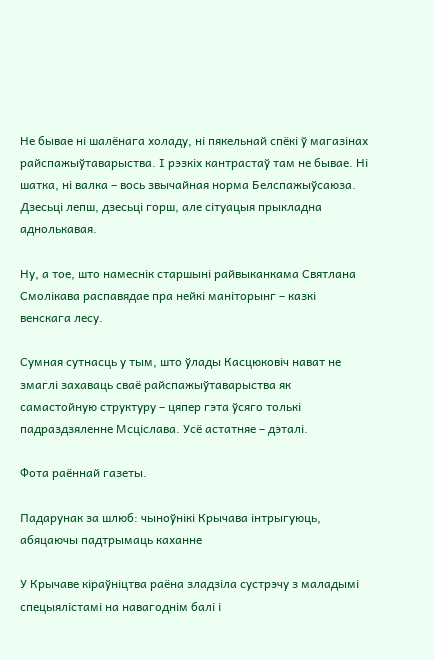Не бывае ні шалёнага холаду, ні пякельнай спёкі ў магазінах райспажыўтаварыства. І рэзкіх кантрастаў там не бывае. Ні шатка, ні валка – вось звычайная норма Белспажыўсаюза. Дзесьці лепш, дзесьці горш, але сітуацыя прыкладна аднолькавая.

Ну, а тое, што намеснік старшыні райвыканкама Святлана Смолікава распавядае пра нейкі маніторынг – казкі венскага лесу.

Сумная сутнасць у тым, што ўлады Касцюковіч нават не змаглі захаваць сваё райспажыўтаварыства як самастойную структуру – цяпер гэта ўсяго толькі падраздзяленне Мсціслава. Усё астатняе – дэталі.

Фота раённай газеты.

Падарунак за шлюб: чыноўнікі Крычава інтрыгуюць, абяцаючы падтрымаць каханне

У Крычаве кіраўніцтва раёна зладзіла сустрэчу з маладымі спецыялістамі на навагоднім балі і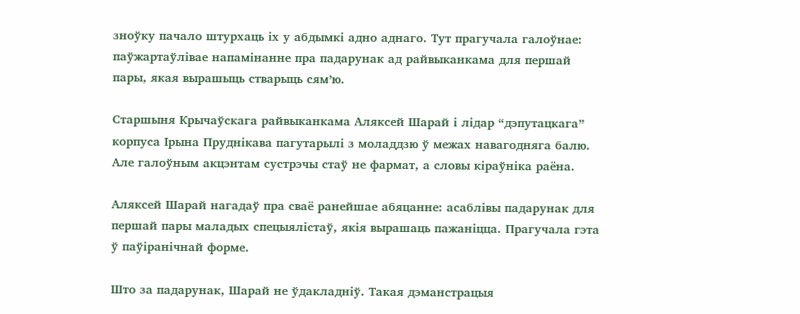зноўку пачало штурхаць іх у абдымкі адно аднаго. Тут прагучала галоўнае: паўжартаўлівае напамінанне пра падарунак ад райвыканкама для першай пары, якая вырашыць стварыць сям’ю.

Старшыня Крычаўскага райвыканкама Аляксей Шарай і лідар “дэпутацкага” корпуса Ірына Пруднікава пагутарылі з моладдзю ў межах навагодняга балю. Але галоўным акцэнтам сустрэчы стаў не фармат, а словы кіраўніка раёна.

Аляксей Шарай нагадаў пра сваё ранейшае абяцанне: асаблівы падарунак для першай пары маладых спецыялістаў, якія вырашаць пажаніцца. Прагучала гэта ў паўіранічнай форме.

Што за падарунак, Шарай не ўдакладніў. Такая дэманстрацыя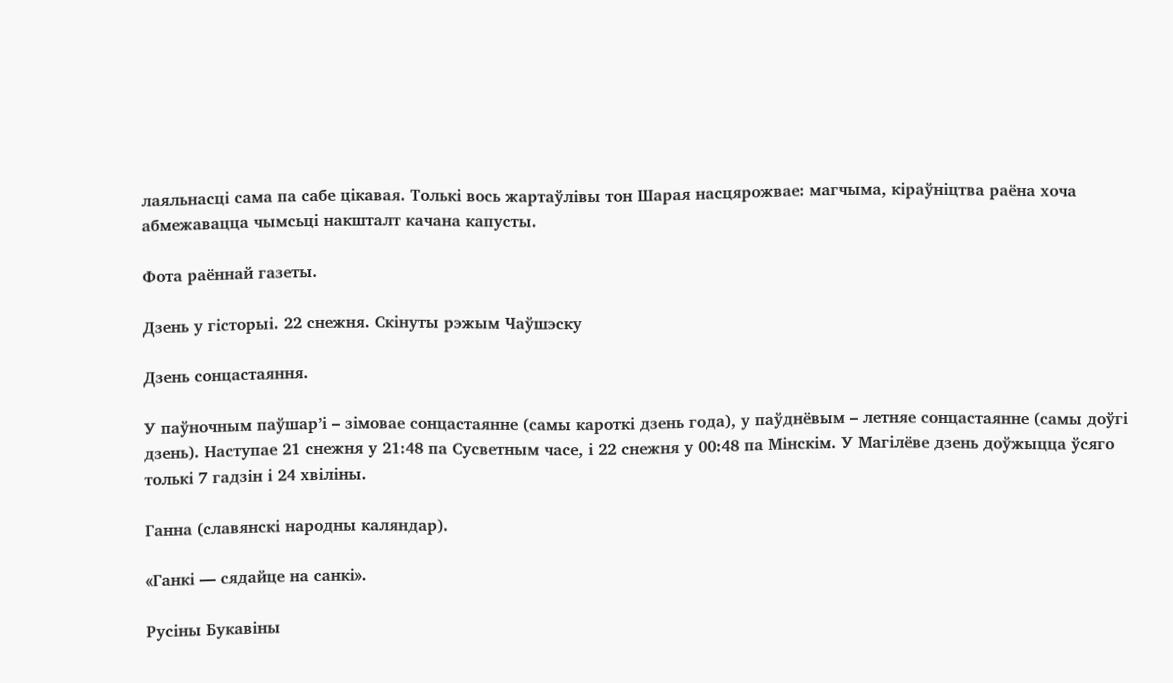лаяльнасці сама па сабе цікавая. Толькі вось жартаўлівы тон Шарая насцярожвае: магчыма, кіраўніцтва раёна хоча абмежавацца чымсьці накшталт качана капусты.

Фота раённай газеты.

Дзень у гісторыі. 22 снежня. Скінуты рэжым Чаўшэску

Дзень сонцастаяння.

У паўночным паўшар’і – зімовае сонцастаянне (самы кароткі дзень года), у паўднёвым – летняе сонцастаянне (самы доўгі дзень). Наступае 21 снежня у 21:48 па Сусветным часе, і 22 снежня у 00:48 па Мінскім. У Магілёве дзень доўжыцца ўсяго толькі 7 гадзін і 24 хвіліны.

Ганна (славянскі народны каляндар).

«Ганкі — сядайце на санкі».

Русіны Букавіны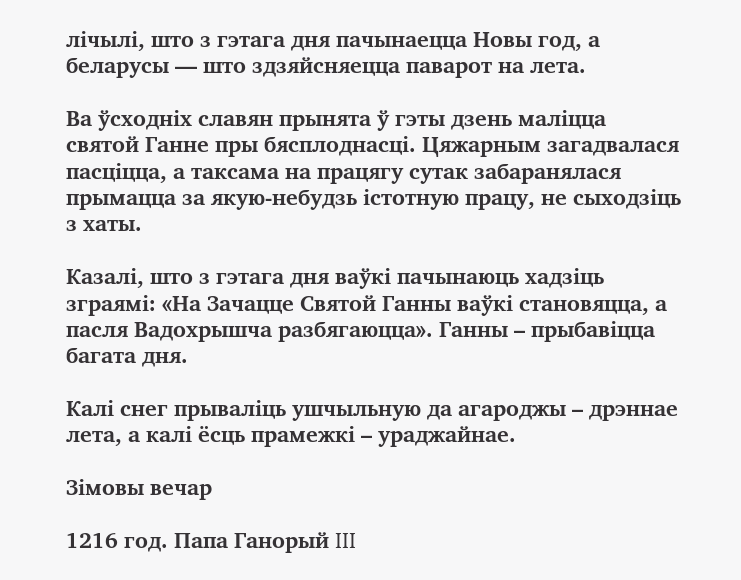лічылі, што з гэтага дня пачынаецца Новы год, а беларусы — што здзяйсняецца паварот на лета.

Ва ўсходніх славян прынята ў гэты дзень маліцца святой Ганне пры бясплоднасці. Цяжарным загадвалася пасціцца, а таксама на працягу сутак забаранялася прымацца за якую-небудзь істотную працу, не сыходзіць з хаты.

Казалі, што з гэтага дня ваўкі пачынаюць хадзіць зграямі: «На Зачацце Святой Ганны ваўкі становяцца, а пасля Вадохрышча разбягаюцца». Ганны – прыбавіцца багата дня.

Калі снег прываліць ушчыльную да агароджы – дрэннае лета, а калі ёсць прамежкі – ураджайнае.

Зімовы вечар

1216 год. Папа Ганорый III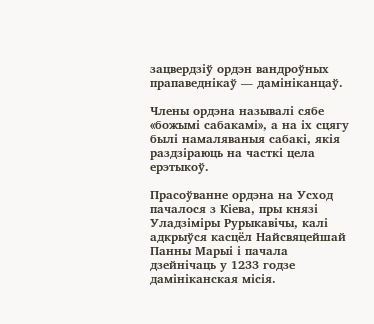зацвердзіў ордэн вандроўных прапаведнікаў ― дамініканцаў.

Члены ордэна называлі сябе «божымі сабакамі», а на іх сцягу былі намаляваныя сабакі, якія раздзіраюць на часткі цела ерэтыкоў.

Прасоўванне ордэна на Усход пачалося з Кіева, пры князі Уладзіміры Рурыкавічы, калі адкрыўся касцёл Найсвяцейшай Панны Марыі і пачала дзейнічаць у 1233 годзе дамініканская місія.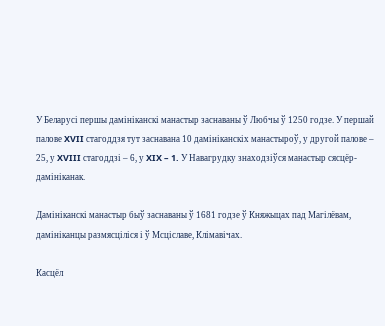У Беларусі першы дамініканскі манастыр заснаваны ў Любчы ў 1250 годзе. У першай палове XVII стагоддзя тут заснавана 10 дамініканскіх манастыроў, у другой палове – 25, у XVIII стагоддзі – 6, у XIX – 1. У Навагрудку знаходзіўся манастыр сясцёр-дамініканак.

Дамініканскі манастыр быў заснаваны ў 1681 годзе ў Княжыцах пад Магілёвам, дамініканцы размясціліся і ў Мсціславе, Клімавічах.

Касцёл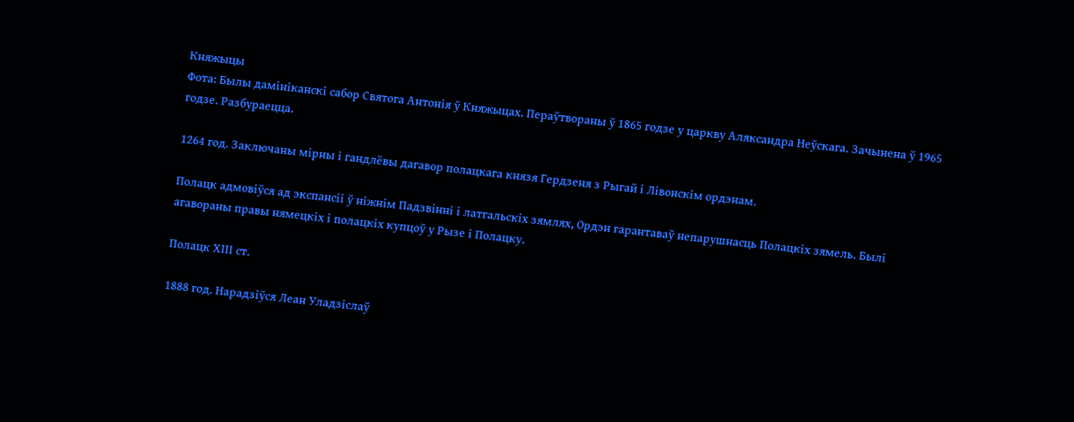Княжыцы
Фота: Былы дамініканскі сабор Святога Антонія ў Княжыцах. Пераўтвораны ў 1865 годзе у царкву Аляксандра Неўскага. Зачынена ў 1965 годзе. Разбураецца.

1264 год. Заключаны мірны і гандлёвы дагавор полацкага князя Гердзеня з Рыгай і Лівонскім ордэнам.

Полацк адмовіўся ад экспансіі ў ніжнім Падзвінні і латгальскіх зямлях, Ордэн гарантаваў непарушнасць Полацкіх зямель. Былі агавораны правы нямецкіх і полацкіх купцоў у Рызе і Полацку.

Полацк ХІІІ ст.

1888 год. Нарадзіўся Леан Уладзіслаў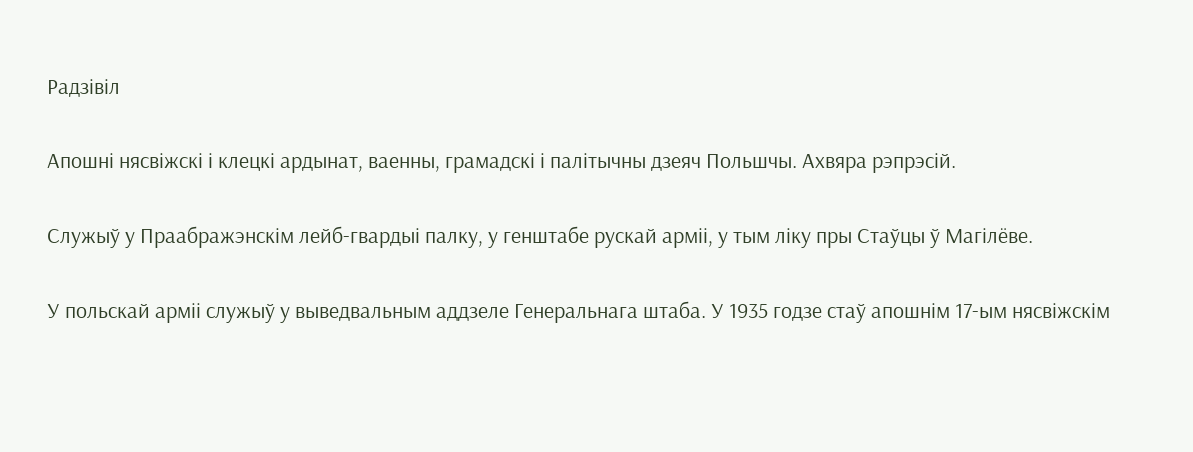Радзівіл

Апошні нясвіжскі і клецкі ардынат, ваенны, грамадскі і палітычны дзеяч Польшчы. Ахвяра рэпрэсій.

Служыў у Праабражэнскім лейб-гвардыі палку, у генштабе рускай арміі, у тым ліку пры Стаўцы ў Магілёве.

У польскай арміі служыў у выведвальным аддзеле Генеральнага штаба. У 1935 годзе стаў апошнім 17-ым нясвіжскім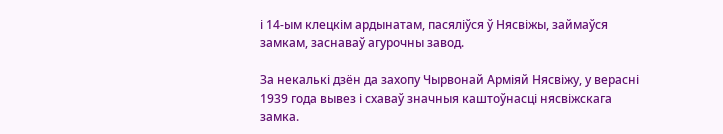і 14-ым клецкім ардынатам, пасяліўся ў Нясвіжы, займаўся замкам, заснаваў агурочны завод.

За некалькі дзён да захопу Чырвонай Арміяй Нясвіжу, у верасні 1939 года вывез і схаваў значныя каштоўнасці нясвіжскага замка.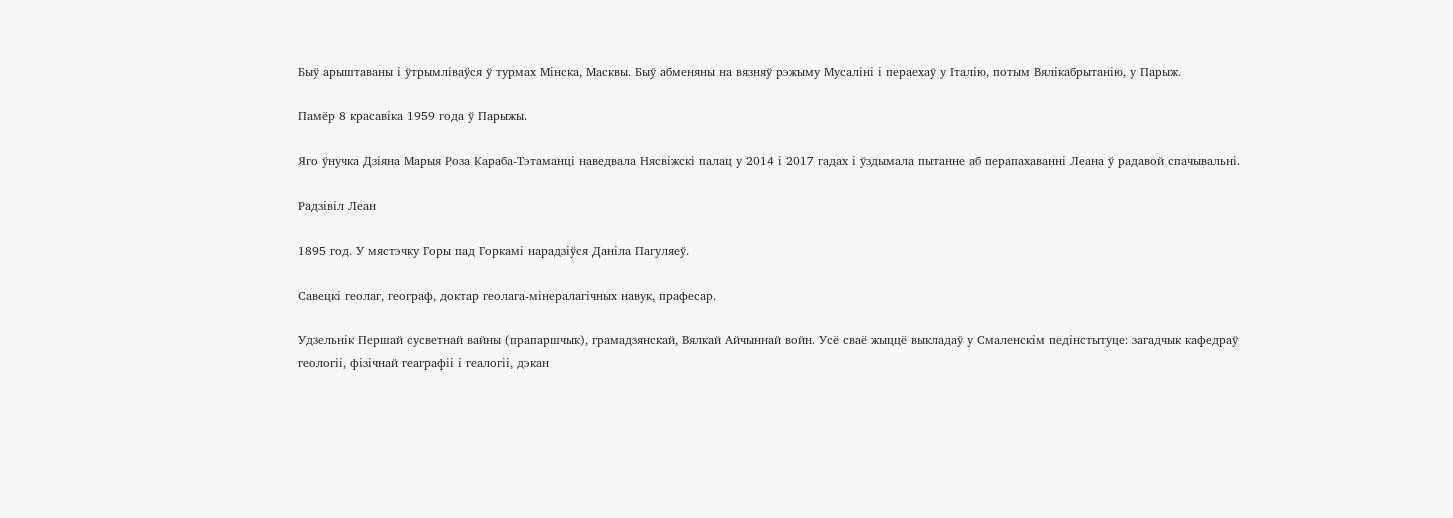Быў арыштаваны і ўтрымліваўся ў турмах Мінска, Масквы. Быў абменяны на вязняў рэжыму Мусаліні і пераехаў у Італію, потым Вялікабрытанію, у Парыж.

Памёр 8 красавіка 1959 года ў Парыжы.

Яго ўнучка Дзіяна Марыя Роза Караба-Тэтаманці наведвала Нясвіжскі палац у 2014 і 2017 гадах і ўздымала пытанне аб перапахаванні Леана ў радавой спачывальні.

Радзівіл Леан

1895 год. У мястэчку Горы пад Горкамі нарадзіўся Даніла Пагуляеў.

Савецкі геолаг, географ, доктар геолага-мінералагічных навук, прафесар.

Удзельнік Першай сусветнай вайны (прапаршчык), грамадзянскай, Вялкай Айчыннай войн. Усё сваё жыццё выкладаў у Смаленскім педінстытуце: загадчык кафедраў геологіі, фізічнай геаграфіі і геалогіі, дэкан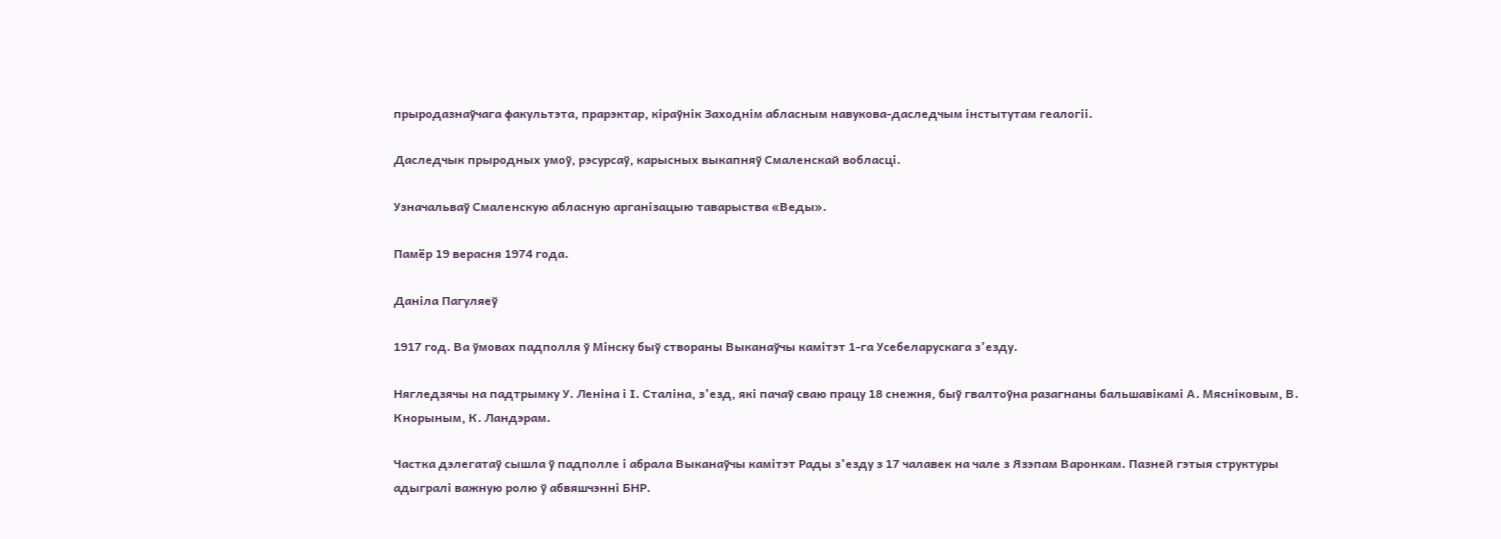прыродазнаўчага факультэта, прарэктар, кіраўнік Заходнім абласным навукова-даследчым інстытутам геалогіі.

Даследчык прыродных умоў, рэсурсаў, карысных выкапняў Смаленскай вобласці.

Узначальваў Смаленскую абласную арганізацыю таварыства «Веды».

Памёр 19 верасня 1974 года.

Даніла Пагуляеў

1917 год. Ва ўмовах падполля ў Мінску быў створаны Выканаўчы камітэт 1-га Усебеларускага з’езду.

Нягледзячы на падтрымку У. Леніна і І. Сталіна, з’езд, які пачаў сваю працу 18 снежня, быў гвалтоўна разагнаны бальшавікамі А. Мясніковым, В. Кнорыным, К. Ландэрам.

Частка дэлегатаў сышла ў падполле і абрала Выканаўчы камітэт Рады з’езду з 17 чалавек на чале з Язэпам Варонкам. Пазней гэтыя структуры адыгралі важную ролю ў абвяшчэнні БНР.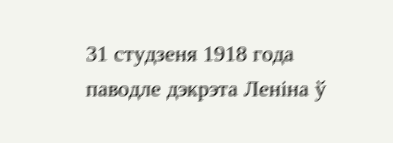31 студзеня 1918 года паводле дэкрэта Леніна ў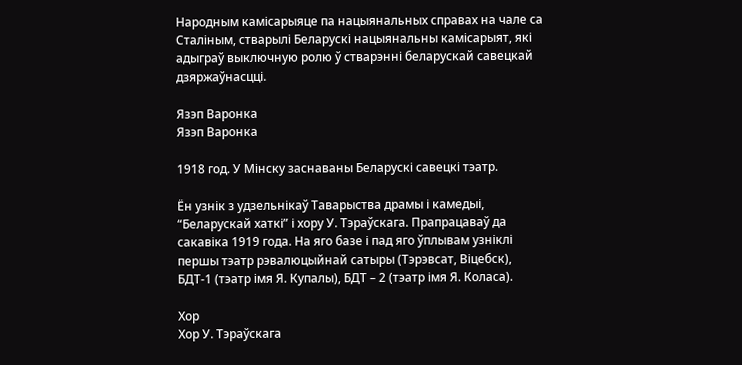Народным камісарыяце па нацыянальных справах на чале са Сталіным, стварылі Беларускі нацыянальны камісарыят, які адыграў выключную ролю ў стварэнні беларускай савецкай дзяржаўнасцці.

Язэп Варонка
Язэп Варонка

1918 год. У Мінску заснаваны Беларускі савецкі тэатр.

Ён узнік з удзельнікаў Таварыства драмы і камедыі, “Беларускай хаткі” і хору У. Тэраўскага. Прапрацаваў да сакавіка 1919 года. На яго базе і пад яго ўплывам узніклі першы тэатр рэвалюцыйнай сатыры (Тэрэвсат, Віцебск), БДТ-1 (тэатр імя Я. Купалы), БДТ – 2 (тэатр імя Я. Коласа).

Хор
Хор У. Тэраўскага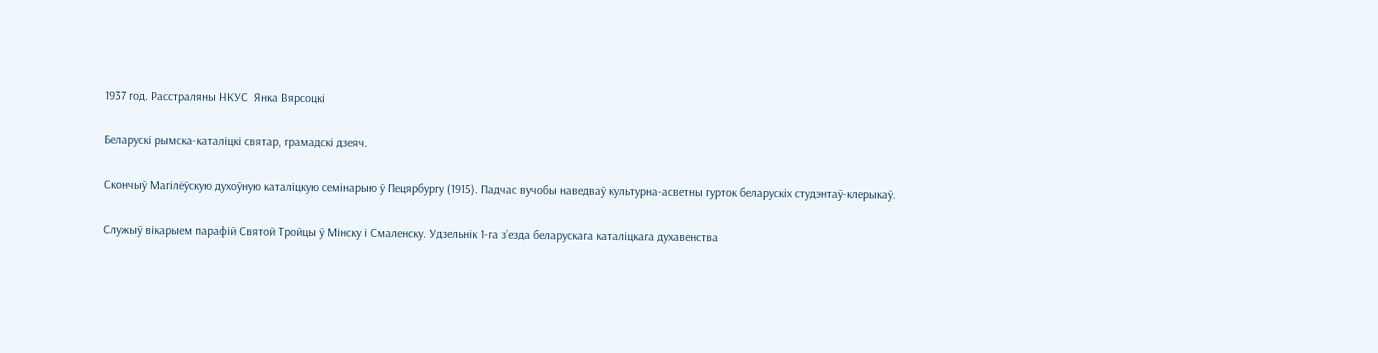1937 год. Расстраляны НКУС  Янка Вярсоцкі

Беларускі рымска-каталіцкі святар, грамадскі дзеяч.

Скончыў Магілёўскую духоўную каталіцкую семінарыю ў Пецярбургу (1915). Падчас вучобы наведваў культурна-асветны гурток беларускіх студэнтаў-клерыкаў.

Служыў вікарыем парафій Святой Тройцы ў Мінску і Смаленску. Удзельнік 1-га з’езда беларускага каталіцкага духавенства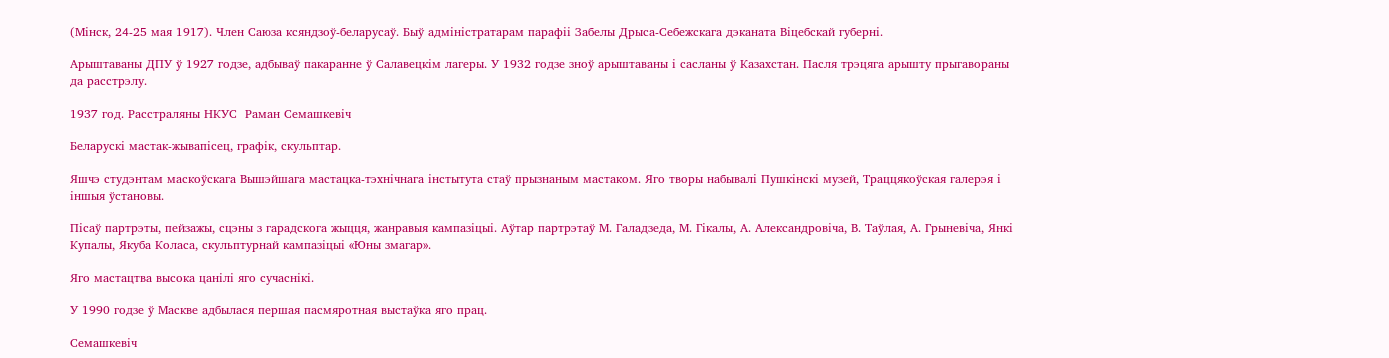(Мінск, 24-25 мая 1917). Член Саюза ксяндзоў-беларусаў. Быў адміністратарам парафіі Забелы Дрыса-Себежскага дэканата Віцебскай губерні.

Арыштаваны ДПУ ў 1927 годзе, адбываў пакаранне ў Салавецкім лагеры. У 1932 годзе зноў арыштаваны і сасланы ў Казахстан. Пасля трэцяга арышту прыгавораны да расстрэлу.

1937 год. Расстраляны НКУС  Раман Семашкевіч

Беларускі мастак-жывапісец, графік, скульптар.

Яшчэ студэнтам маскоўскага Вышэйшага мастацка-тэхнічнага інстытута стаў прызнаным мастаком. Яго творы набывалі Пушкінскі музей, Траццякоўская галерэя і іншыя ўстановы.

Пісаў партрэты, пейзажы, сцэны з гарадскога жыцця, жанравыя кампазіцыі. Аўтар партрэтаў М. Галадзеда, М. Гікалы, А. Александровіча, В. Таўлая, А. Грыневіча, Янкі Купалы, Якуба Коласа, скульптурнай кампазіцыі «Юны змагар».

Яго мастацтва высока цанілі яго сучаснікі.

У 1990 годзе ў Маскве адбылася першая пасмяротная выстаўка яго прац.

Семашкевіч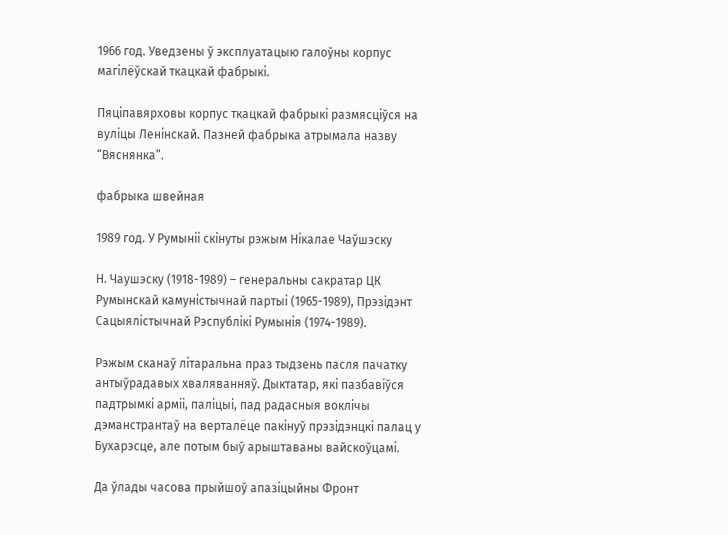1966 год. Уведзены ў эксплуатацыю галоўны корпус магілёўскай ткацкай фабрыкі.

Пяціпавярховы корпус ткацкай фабрыкі размясціўся на вуліцы Ленінскай. Пазней фабрыка атрымала назву “Вяснянка”.

фабрыка швейная

1989 год. У Румыніі скінуты рэжым Нікалае Чаўшэску

Н. Чаушэску (1918-1989) – генеральны сакратар ЦК Румынскай камуністычнай партыі (1965-1989), Прэзідэнт Сацыялістычнай Рэспублікі Румынія (1974-1989).

Рэжым сканаў літаральна праз тыдзень пасля пачатку антыўрадавых хваляванняў. Дыктатар, які пазбавіўся падтрымкі арміі, паліцыі, пад радасныя воклічы дэманстрантаў на верталёце пакінуў прэзідэнцкі палац у Бухарэсце, але потым быў арыштаваны вайскоўцамі.

Да ўлады часова прыйшоў апазіцыйны Фронт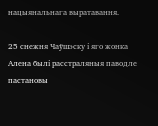нацыянальнага выратавання.

25 снежня Чаўшэску і яго жонка Алена былі расстраляныя паводле пастановы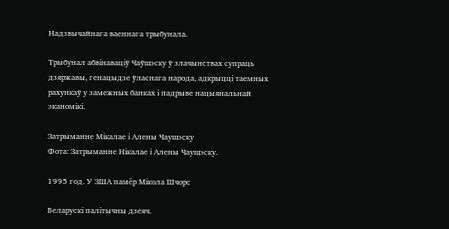Надзвычайнага ваеннага трыбунала.

Трыбунал абвінаваціў Чаўшэску ў злачынствах супраць дзяржавы, генацыдзе ўласнага народа, адкрыцці таемных рахункаў у замежных банках і падрыве нацыянальнай эканомікі.

Затрыманне Мікалае і Алены Чаушэску
Фота: Затрыманне Нікалае і Алены Чаушэску.

1995 год. У ЗША памёр Мікола Шчорс

Беларускі палітычны дзеяч.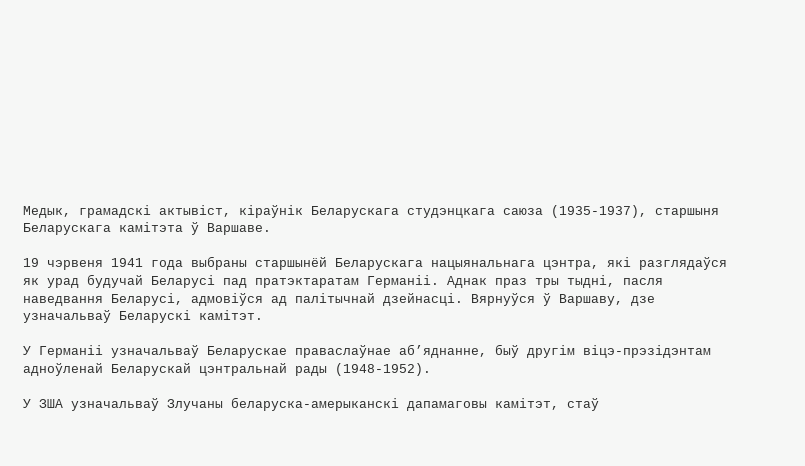Медык, грамадскі актывіст, кіраўнік Беларускага студэнцкага саюза (1935-1937), старшыня Беларускага камітэта ў Варшаве.

19 чэрвеня 1941 года выбраны старшынёй Беларускага нацыянальнага цэнтра, які разглядаўся як урад будучай Беларусі пад пратэктаратам Германіі. Аднак праз тры тыдні, пасля наведвання Беларусі, адмовіўся ад палітычнай дзейнасці. Вярнуўся ў Варшаву, дзе узначальваў Беларускі камітэт.

У Германіі узначальваў Беларускае праваслаўнае аб’яднанне, быў другім віцэ-прэзідэнтам адноўленай Беларускай цэнтральнай рады (1948-1952).

У ЗША узначальваў Злучаны беларуска-амерыканскі дапамаговы камітэт, стаў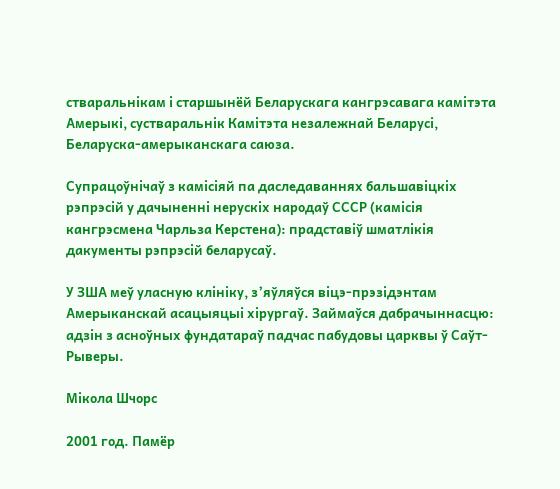стваральнікам і старшынёй Беларускага кангрэсавага камітэта Амерыкі, сустваральнік Камітэта незалежнай Беларусі, Беларуска-амерыканскага саюза.

Супрацоўнічаў з камісіяй па даследаваннях бальшавіцкіх рэпрэсій у дачыненні нерускіх народаў СССР (камісія кангрэсмена Чарльза Керстена): прадставіў шматлікія дакументы рэпрэсій беларусаў.

У ЗША меў уласную клініку, з’яўляўся віцэ-прэзідэнтам Амерыканскай асацыяцыі хірургаў. Займаўся дабрачыннасцю: адзін з асноўных фундатараў падчас пабудовы царквы ў Саўт-Рыверы.

Мікола Шчорс

2001 год. Памёр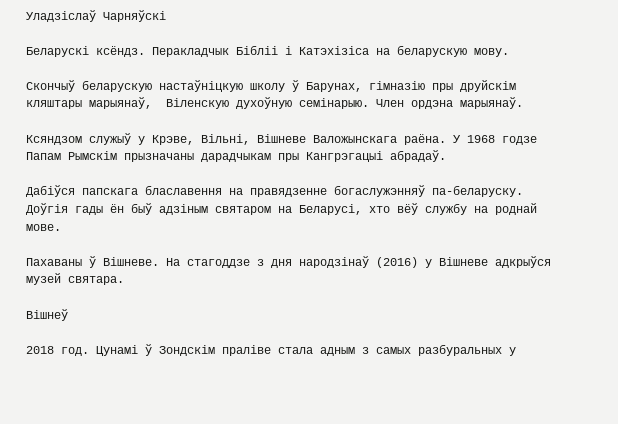Уладзіслаў Чарняўскі

Беларускі ксёндз. Перакладчык Бібліі і Катэхізіса на беларускую мову.

Скончыў беларускую настаўніцкую школу ў Барунах, гімназію пры друйскім кляштары марыянаў,  Віленскую духоўную семінарыю. Член ордэна марыянаў.

Ксяндзом служыў у Крэве, Вільні, Вішневе Валожынскага раёна. У 1968 годзе Папам Рымскім прызначаны дарадчыкам пры Кангрэгацыі абрадаў.

Дабіўся папскага блаславення на правядзенне богаслужэнняў па-беларуску. Доўгія гады ён быў адзіным святаром на Беларусі, хто вёў службу на роднай мове.

Пахаваны ў Вішневе. На стагоддзе з дня народзінаў (2016) у Вішневе адкрыўся музей святара.

Вішнеў

2018 год. Цунамі ў Зондскім праліве стала адным з самых разбуральных у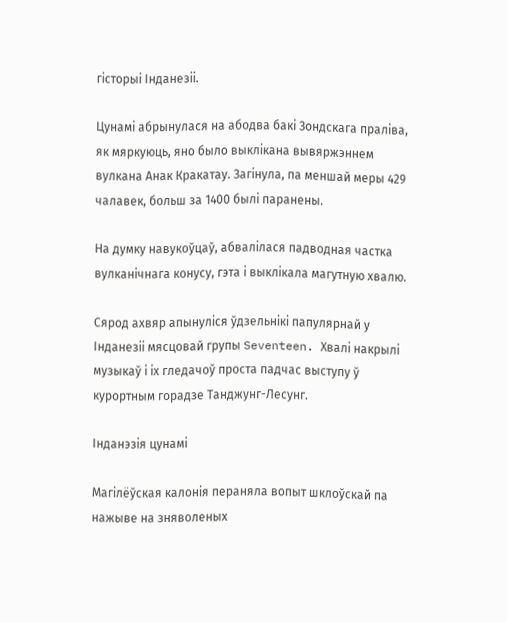гісторыі Інданезіі.

Цунамі абрынулася на абодва бакі Зондскага праліва, як мяркуюць, яно было выклікана вывяржэннем вулкана Анак Кракатау. Загінула, па меншай меры 429 чалавек, больш за 1400 былі паранены.

На думку навукоўцаў, абвалілася падводная частка вулканічнага конусу, гэта і выклікала магутную хвалю.

Сярод ахвяр апынуліся ўдзельнікі папулярнай у Інданезіі мясцовай групы Seventeen. Хвалі накрылі музыкаў і іх гледачоў проста падчас выступу ў курортным горадзе Танджунг-Лесунг.

Інданэзія цунамі

Магілёўская калонія пераняла вопыт шклоўскай па нажыве на зняволеных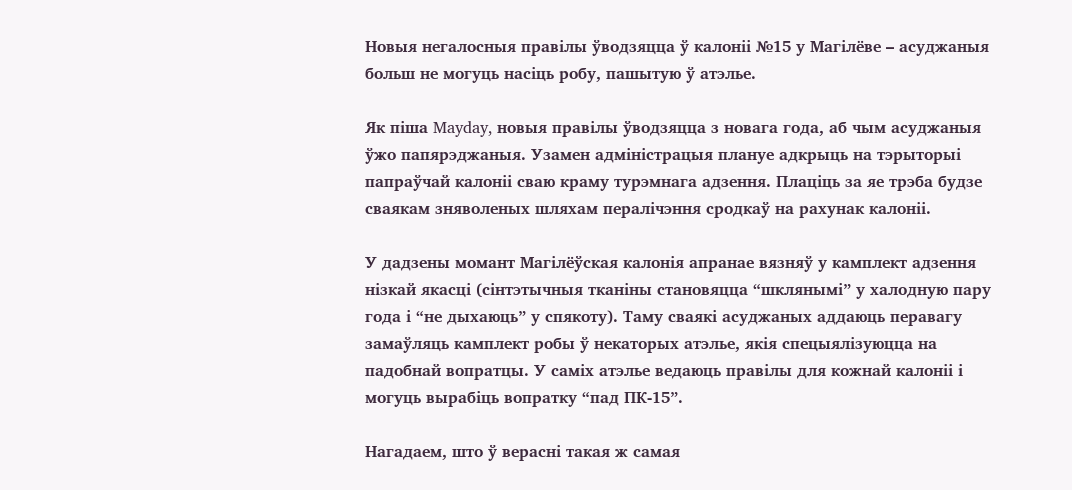Новыя негалосныя правілы ўводзяцца ў калоніі №15 у Магілёве – асуджаныя больш не могуць насіць робу, пашытую ў атэлье.

Як піша Mayday, новыя правілы ўводзяцца з новага года, аб чым асуджаныя ўжо папярэджаныя. Узамен адміністрацыя плануе адкрыць на тэрыторыі папраўчай калоніі сваю краму турэмнага адзення. Плаціць за яе трэба будзе сваякам зняволеных шляхам пералічэння сродкаў на рахунак калоніі.

У дадзены момант Магілёўская калонія апранае вязняў у камплект адзення нізкай якасці (сінтэтычныя тканіны становяцца “шклянымі” у халодную пару года і “не дыхаюць” у спякоту). Таму сваякі асуджаных аддаюць перавагу замаўляць камплект робы ў некаторых атэлье, якія спецыялізуюцца на падобнай вопратцы. У саміх атэлье ведаюць правілы для кожнай калоніі і могуць вырабіць вопратку “пад ПК-15”.

Нагадаем, што ў верасні такая ж самая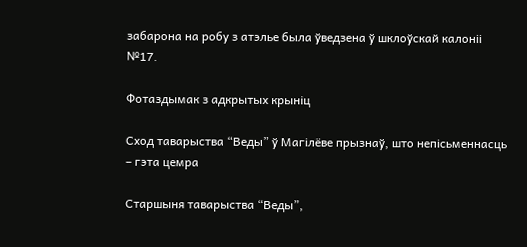забарона на робу з атэлье была ўведзена ў шклоўскай калоніі №17.

Фотаздымак з адкрытых крыніц

Сход таварыства “Веды” ў Магілёве прызнаў, што непісьменнасць – гэта цемра

Старшыня таварыства “Веды”,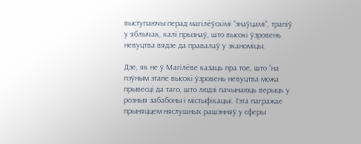выступаючы перад магілёўскімі “знаўцамі”, трапіў у яблычак, калі прызнаў, што высокі ўзровень невуцтва вядзе да правалаў у эканоміцы.

Дзе, як не ў Магілёве казаць пра тое, што “на пэўным этапе высокі ўзровень невуцтва можа прывесці да таго, што людзі пачынаюць верыць у розныя забабоны і містыфікацыі. Гэта пагражае прыняццем няслушных рашэнняў у сферы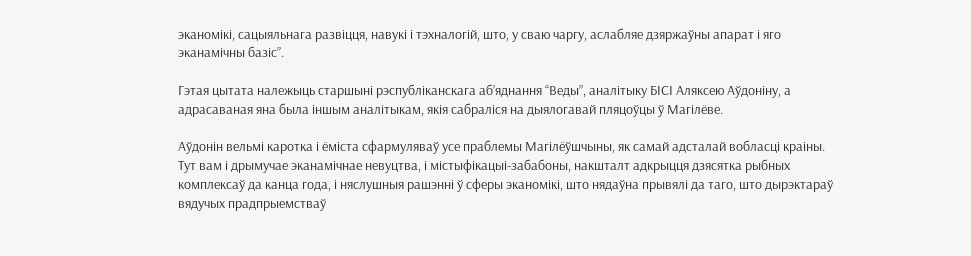эканомікі, сацыяльнага развіцця, навукі і тэхналогій, што, у сваю чаргу, аслабляе дзяржаўны апарат і яго эканамічны базіс”.

Гэтая цытата належыць старшыні рэспубліканскага аб’яднання “Веды”, аналітыку БІСІ Аляксею Аўдоніну, а адрасаваная яна была іншым аналітыкам, якія сабраліся на дыялогавай пляцоўцы ў Магілёве.

Аўдонін вельмі каротка і ёміста сфармуляваў усе праблемы Магілёўшчыны, як самай адсталай вобласці краіны. Тут вам і дрымучае эканамічнае невуцтва, і містыфікацыі-забабоны, накшталт адкрыцця дзясятка рыбных комплексаў да канца года, і няслушныя рашэнні ў сферы эканомікі, што нядаўна прывялі да таго, што дырэктараў вядучых прадпрыемстваў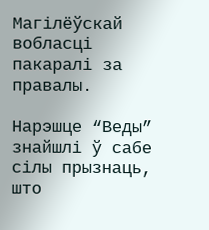Магілёўскай вобласці пакаралі за правалы.

Нарэшце “Веды” знайшлі ў сабе сілы прызнаць, што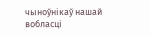чыноўнікаў нашай вобласці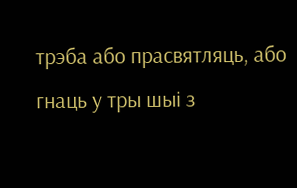трэба або прасвятляць, або гнаць у тры шыі з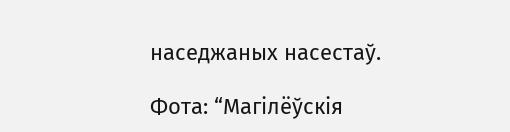наседжаных насестаў.

Фота: “Магілёўскія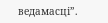ведамасці”.